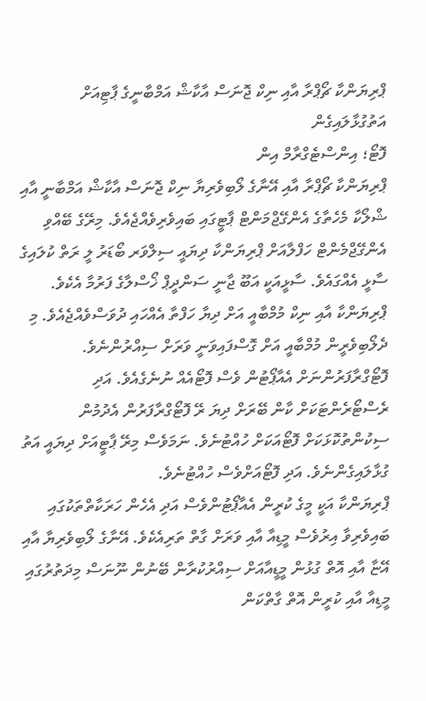ޕްރިޔަންކާ ޗޯޕްރާ އާއި ނިކް ޖޮނަސް އާކާޝް އަމްބާނީގެ ޕާޓިއަށް އަތުގުޅާލައިގެން
ފޮޓޯ؛ އިންސްޓެގްރާމް އިން
ޕްރިޔަންކާ ޗޯޕްރާ އާއި އޭނާގެ ލޯބިވެރިޔާ ނިކް ޖޮނަސް އާކާޝް އަމްބާނީ އާއި ޝްލޯކާ މެހެތާގެ އެންގޭޖްމަންޓް ޕާޓީގައި ބައިވެރިވެއްޖެއެވެ. މިރޭގެ ބޭއްވި އެންގޭޖްމެންޓް ހަފްލާއަށް ޕްރިޔަންކާ ދިޔައީ ސިލްވަރ ބޯޑަރު ލީ ރަތް ކުލައިގެ ސާޅީ އެއްގައެވެ. ސާޅީއަކީ އަބޫ ޖާނީ ސަންދީޕް ޚޯސްލާގެ ފަރުމާ އެކެވެ.
ޕްރިޔަންކާ އާއި ނިކް މުމްބާއީ އަށް ދިޔާ ހަފްތާ އެއްހައި ދުވަސްވެއްޖެއެވެ. މި ދެލޯބިވެރީން މުމްބާއީ އަށް ގޮސްފައިވަނީ ވަރަށް ސިއްރުންނެވެ. ފޮޓޯގްރާފަރުންނަށް އެއާޕޯޓުން ވެސް ފޮޓޯއެއް ނުނެގެއެވެ. އަދި ރެސްޓޯރެންޓަކަށް ކާން ބޭރަށް ދިޔަ ރޭ ފޮޓޯގްރާފަރުން އެދުމުން ސިކުންތުކޮޅަކަށް ފޮޓޯއަކަށް ހުއްޓުނެވެ. ނަމަވެސް މިރޭ ޕާޓީއަށް ދިޔައީ އަތު ގުޅާލައިގެންނެވެ. އަދި ފޮޓޯއަށްވެސް ހުއްޓުނެވެ.
ޕްރިޔަންކާ އަކީ މީގެ ކުރީން އެއާޕޯޓުންވެސް އަދި އެހެން ހަރަކާތްތަކުގައި ބައިވެރިވާ އިރުވެސް މީޑިއާ އާއި ވަރަށް ގާތް ތަރިއެކެވެ. އޭނާގެ ލޯބިވެރިޔާ އާއި އޭޏާ އާއި އޮތް ގުޅުން މީޑީއާއަށް ސިއްރުކުރާން ބޭނުން ނޫނަސް މިދަތުރުގައި މީޑިއާ އާއި ކުރީން އޮތް ގާތްކަން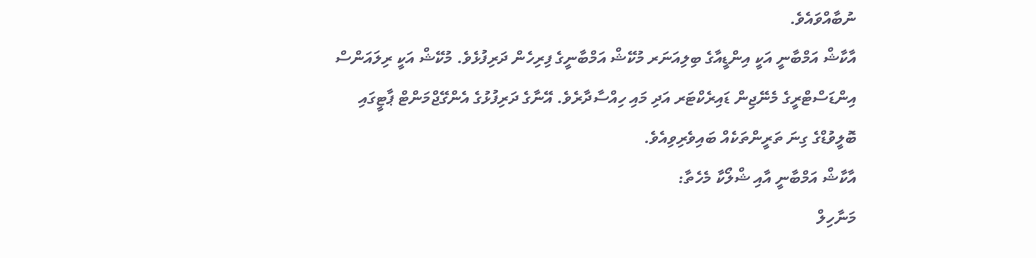ނުބާއްވައެވެ.
އާކާޝް އަމްބާނީ އަކީ އިންޑީއާގެ ބިލިއަނަރ މުކޭޝް އަމްބާނީގެ ފިރިހެން ދަރިފުޅެވެ. މުކޭޝް އަކީ ރިލައަންސް އިންޑަސްޓްރީގެ މެނޭޖިން ޑައިރެކްޓަރ އަދި މައި ހިއްސާދާރެވެ. އޭނާގެ ދަރިފުޅުގެ އެންގޭޖްމަންޓް ޕާޓީގައި ބޮލީވުޑްގެ ގިނަ ތަރީންތަކެއް ބައިވެރިވިއެވެ.
އާކާޝް އަމްބާނީ އާއި ޝްލޯކާ މެހެތާ:
މަނާހިލް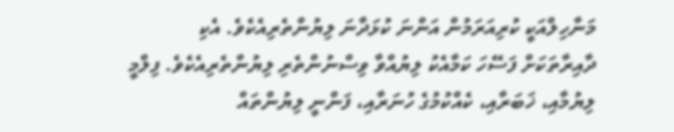މަނާހިލްއަކީ ކުރިއަރަމުން އަންނަ ކުޅަދާނަ ލިޔުންތެރިއެކެވެ. އެކި ދާއިރާތަކަށް ފަސޭހަ ކަމާއެކު ލިޔުއްވާ ވިސްނުންތެރި ލިޔުންތެރިއެކެވެ. ފިލްމީ ލިޔުމާއި، ޚަބަރާއި، ކެއްކުމުގެ ހުނަރާއި، ފަންނީ ލިޔުންތައް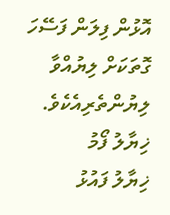އޮޅުން ފިލަން ފަސޭހަ ގޮތަކަށް ލިޔުއްވާ ލިޔުންތެރިއެކެވެ.
ޚިޔާލު ފޯމު
ޚިޔާލު ފައުޅު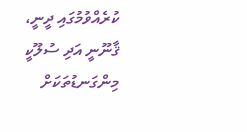ކުރެއްވުމުގައި ދީނީ، ޤާނޫނީ އަދި ސުލޫކީ މިންގަނޑުތަކަށް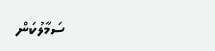ސަމާލުކަން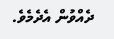ދެއްވުން އެދެމެވެ.